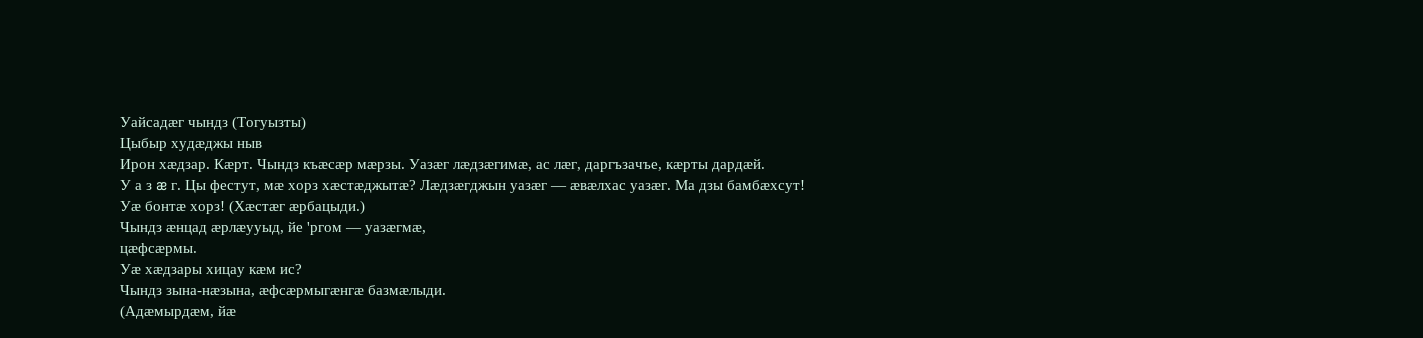Уайсадæг чындз (Тогуызты)
Цыбыр худæджы ныв
Ирон хæдзар. Кæрт. Чындз къæсæр мæрзы. Уазæг лæдзæгимæ, ас лæг, даргъзачъе, кæрты дардæй.
У а з æ г. Цы фестут, мæ хорз хæстæджытæ? Лæдзæгджын уазæг — æвæлхас уазæг. Ма дзы бамбæхсут! Уæ бонтæ хорз! (Хæстæг æрбацыди.)
Чындз æнцад æрлæууыд, йе 'ргом — уазæгмæ,
цæфсæрмы.
Уæ хæдзары хицау кæм ис?
Чындз зына-нæзына, æфсæрмыгæнгæ базмæлыди.
(Адæмырдæм, йæ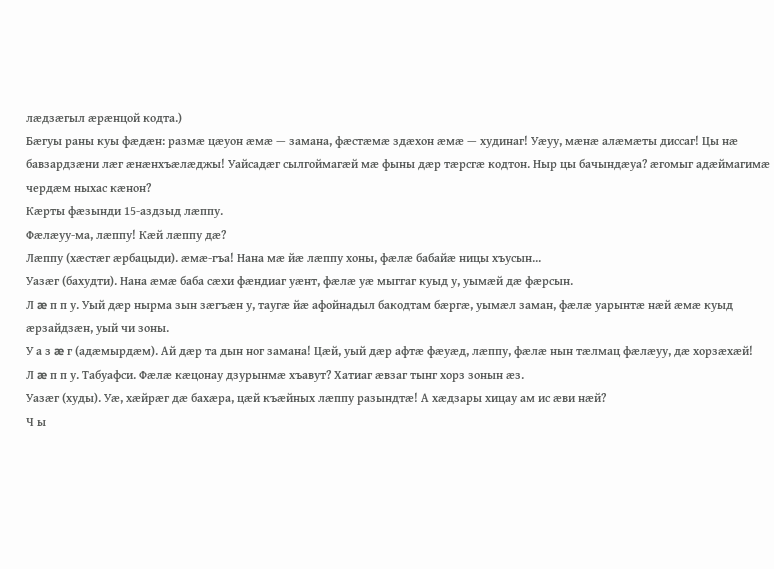лæдзæгыл æрæнцой кодта.)
Бæгуы раны куы фæдæн: размæ цæуон æмæ — замана, фæстæмæ здæхон æмæ — худинаг! Уæуу, мæнæ алæмæты диссаг! Цы нæ бавзардзæни лæг æнæнхъæлæджы! Уайсадæг сылгоймагæй мæ фыны дæр тæрсгæ кодтон. Ныр цы бачындæуа? æгомыг адæймагимæ чердæм ныхас кæнон?
Кæрты фæзынди 15-аздзыд лæппу.
Фæлæуу-ма, лæппу! Кæй лæппу дæ?
Лæппу (хæстæг æрбацыди). æмæ-гъа! Нана мæ йæ лæппу хоны, фæлæ бабайæ ницы хъусын...
Уазæг (бахудти). Нана æмæ баба сæхи фæндиаг уæнт, фæлæ уæ мыггаг куыд у, уымæй дæ фæрсын.
Л æ п п у. Уый дæр нырма зын зæгъæн у, таугæ йæ афойнадыл бакодтам бæргæ, уымæл заман, фæлæ уарынтæ нæй æмæ куыд æрзайдзæн, уый чи зоны.
У а з æ г (адæмырдæм). Ай дæр та дын ног замана! Цæй, уый дæр афтæ фæуæд, лæппу, фæлæ нын тæлмац фæлæуу, дæ хорзæхæй!
Л æ п п у. Табуафси. Фæлæ кæцонау дзурынмæ хъавут? Хатиаг æвзаг тынг хорз зонын æз.
Уазæг (худы). Уæ, хæйрæг дæ бахæра, цæй къæйных лæппу разындтæ! А хæдзары хицау ам ис æви нæй?
Ч ы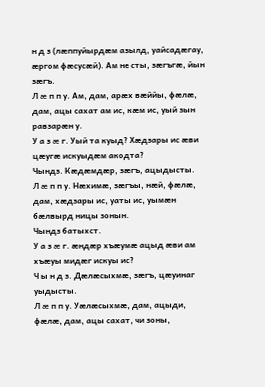н д з (лæппуйырдæм азылд, уайсадæгау, æргом фæсусæй). Ам не сты, зæгъгæ, йын зæгъ.
Л æ п п у. Ам, дам, арæх вæййы, фæлæ, дам, ацы сахат ам ис, кæм ис, уый зын равзарæн у.
У а з æ г. Уый та куыд? Хæдзары ис æви цæугæ искуыдæм акодта?
Чындз. Кæдæмдæр, зæгъ, ацыдысты.
Л æ п п у. Нæхимæ, зæгъы, нæй, фæлæ, дам, хæдзары ис, уаты ис, уымæн бæлвырд ницы зонын.
Чындз батыхст.
У а з æ г. æндæр хъæумæ ацыд æви ам хъæуы мидæг искуы ис?
Ч ы н д з. Дæлæсыхмæ, зæгъ, цæуинаг уыдысты.
Л æ п п у. Уæлæсыхмæ, дам, ацыди, фæлæ, дам, ацы сахат, чи зоны,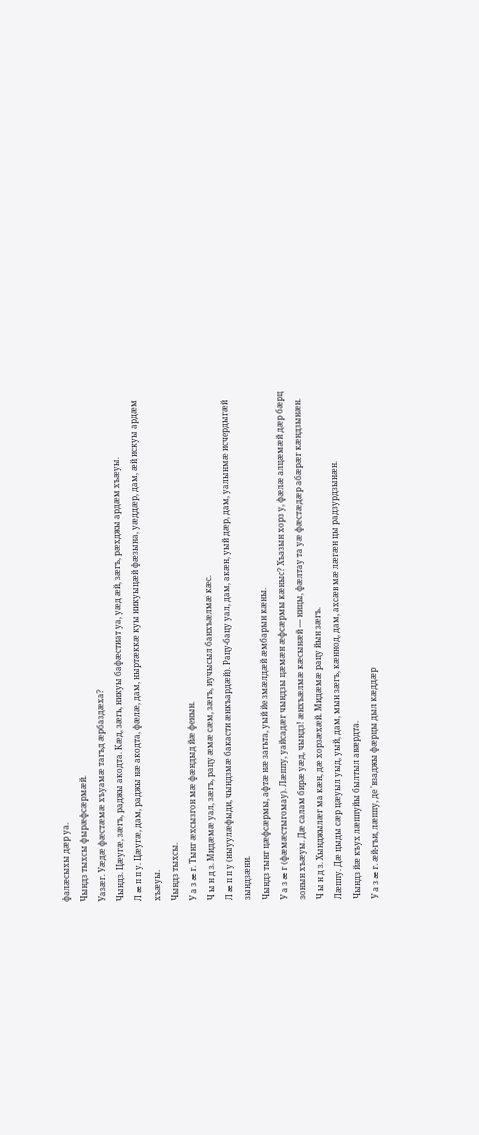фалæсыхы дæр уа.
Чындз тыхсы фырæфсæрмæй.
Уазæг. Уæдæ фæстæмæ хъуамæ тагъд æрбаздæха?
Чындз. Цæугæ, зæгъ, раджы акодта. Кæд, зæгь, никуы бафæстиат уа, уæд æй, зæгъ, рæхджы ардæм хъæуы.
Л æ п п у. Цæугæ, дам, раджы нæ акодта, фæлæ, дам, ныртæккæ куы никуыцæй фæзына, уæддæр, дам, æй искуы ардæм хъæуы.
Чындз тыхсы.
У а з æ г. Тынг æхсызгон мæ фæндыд йæ фенын.
Ч ы н д з. Мидæмæ уал, зæгъ, рацу æмæ сæм, зæгъ, иучысыл банхъæлмæ кæс.
Л æ п п у (ныуулæфыди, чындзмæ бакасти æнкъардæй). Рацу-бацу уал, дам, акæн, уый дæр, дам, уалынмæ исчердыгæй зындзæни.
Чындз тынг цæфсæрмы, афтæ нæ загьта, уый йе змæлдæй æмбарын кæны.
У а з æ г (фæмæстыгомау). Лæппу, уайсадæг чындзы цæмæн æфсæрмы кæныс? Хъазын хорз у, фæлæ алцæмæй дæр бæрц зонын хъæуы. Дæ салам бирæ уæд, чындз! æнхъæлмæ кæсынæй — ницы, фæлтау та уæ фæстæдæр абæрæг кæндзынæн.
Ч ы н д з. Хынджылæг ма кæн, дæ хорзæхæй. Мидæмæ рацу йын зæгъ.
Лæппу. Дæ цыды сæр цæуыл уыд, уый, дам, мын зæгъ, кæннод, дам, ахсæв мæ лæгæн цы радзурдзынæн.
Чындз йæ къух лæппуйы былтыл авæрдта.
У а з æ г. æй-гъи, лæппу, де 'взаджы фæрцы дыл кæддæр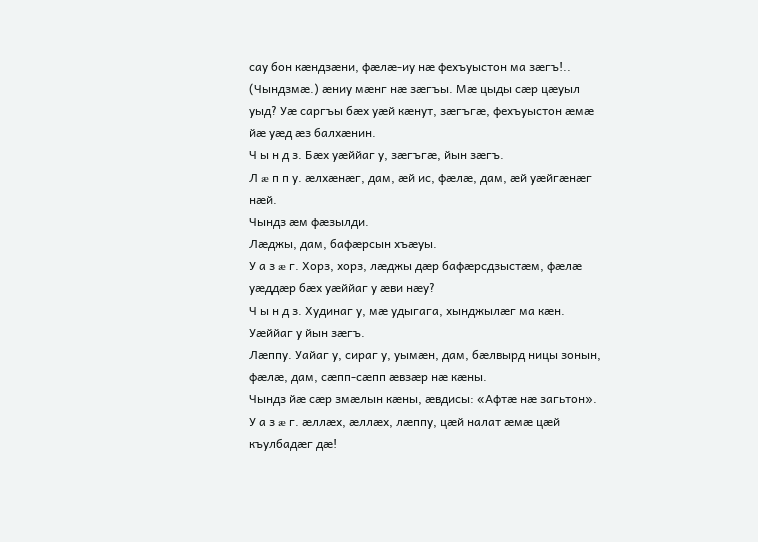сау бон кæндзæни, фæлæ-иу нæ фехъуыстон ма зæгъ!.. (Чындзмæ.) æниу мæнг нæ зæгъы. Мæ цыды сæр цæуыл уыд? Уæ саргъы бæх уæй кæнут, зæгъгæ, фехъуыстон æмæ йæ уæд æз балхæнин.
Ч ы н д з. Бæх уæййаг у, зæгъгæ, йын зæгъ.
Л æ п п у. æлхæнæг, дам, æй ис, фæлæ, дам, æй уæйгæнæг нæй.
Чындз æм фæзылди.
Лæджы, дам, бафæрсын хъæуы.
У а з æ г. Хорз, хорз, лæджы дæр бафæрсдзыстæм, фæлæ уæддæр бæх уæййаг у æви нæу?
Ч ы н д з. Худинаг у, мæ удыгага, хынджылæг ма кæн. Уæййаг у йын зæгъ.
Лæппу. Уайаг у, сираг у, уымæн, дам, бæлвырд ницы зонын, фæлæ, дам, сæпп-сæпп æвзæр нæ кæны.
Чындз йæ сæр змæлын кæны, æвдисы: «Афтæ нæ загьтон».
У а з æ г. æллæх, æллæх, лæппу, цæй налат æмæ цæй къулбадæг дæ!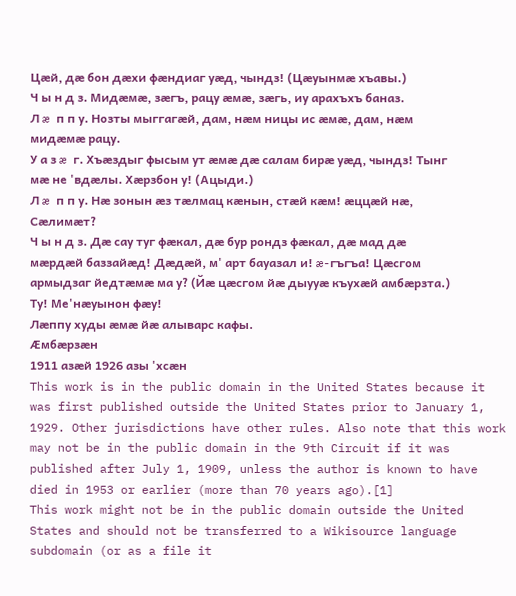Цæй, дæ бон дæхи фæндиаг уæд, чындз! (Цæуынмæ хъавы.)
Ч ы н д з. Мидæмæ, зæгъ, рацу æмæ, зæгь, иу арахъхъ баназ.
Л æ п п у. Нозты мыггагæй, дам, нæм ницы ис æмæ, дам, нæм мидæмæ рацу.
У а з æ г. Хъæздыг фысым ут æмæ дæ салам бирæ уæд, чындз! Тынг мæ не 'вдæлы. Хæрзбон у! (Ацыди.)
Л æ п п у. Нæ зонын æз тæлмац кæнын, стæй кæм! æццæй нæ, Сæлимæт?
Ч ы н д з. Дæ сау туг фæкал, дæ бур рондз фæкал, дæ мад дæ мæрдæй баззайæд! Дæдæй, м' арт бауазал и! æ-гъгъа! Цæсгом армыдзаг йедтæмæ ма у? (Йæ цæсгом йæ дыууæ къухæй амбæрзта.) Ту! Ме'нæуынон фæу!
Лæппу худы æмæ йæ алыварс кафы.
Æмбæрзæн
1911 азæй 1926 азы 'хсæн
This work is in the public domain in the United States because it was first published outside the United States prior to January 1, 1929. Other jurisdictions have other rules. Also note that this work may not be in the public domain in the 9th Circuit if it was published after July 1, 1909, unless the author is known to have died in 1953 or earlier (more than 70 years ago).[1]
This work might not be in the public domain outside the United States and should not be transferred to a Wikisource language subdomain (or as a file it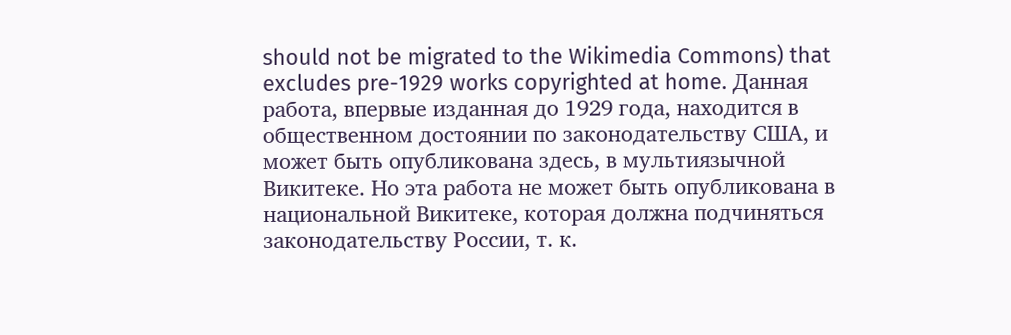should not be migrated to the Wikimedia Commons) that excludes pre-1929 works copyrighted at home. Данная работа, впервые изданная до 1929 года, находится в общественном достоянии по законодательству США, и может быть опубликована здесь, в мультиязычной Викитеке. Но эта работа не может быть опубликована в национальной Викитеке, которая должна подчиняться законодательству России, т. к.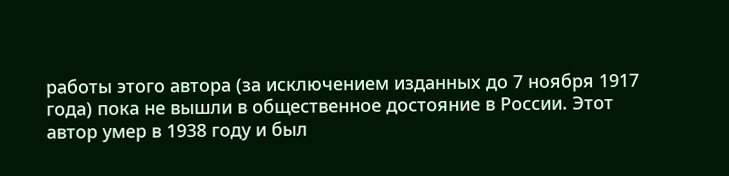работы этого автора (за исключением изданных до 7 ноября 1917 года) пока не вышли в общественное достояние в России. Этот автор умер в 1938 году и был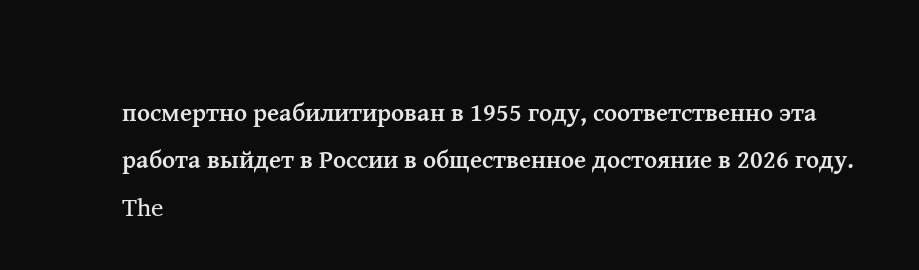посмертно реабилитирован в 1955 году, соответственно эта работа выйдет в России в общественное достояние в 2026 году.
The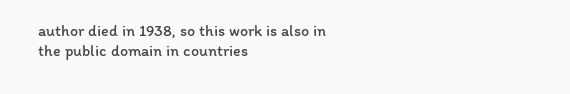author died in 1938, so this work is also in the public domain in countries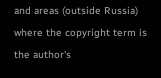and areas (outside Russia) where the copyright term is the author's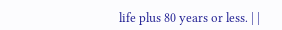life plus 80 years or less. | |